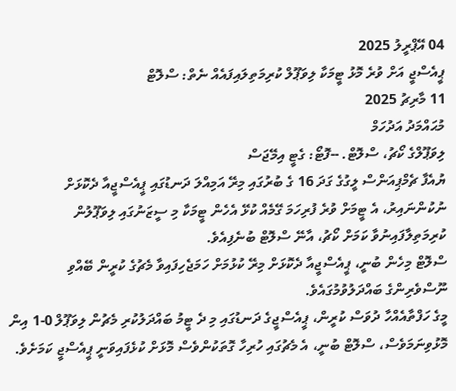04 އޭޕްރީލު 2025
ޕީއެސްޖީ އަށް ވުރެ މޮޅު ޓީމަކާ ލިވަޕޫލް ކުރިމަތިލައިފައެއް ނެތް: ސްލޮޓް
11 މާރިޗު 2025
މުޙައްމަދު އަދުހަމް
ލިވަޕޫލްގެ ކޯޗު، ސްލޮޓް. --ފޮޓޯ: ގެޓީ އިމޭޖަސް
ޔުއެފާ ޗެމްޕިއަންސް ލީގުގެ ގަދަ 16 ގެ ބުރުގައި މިރޭ އަމިއްލަ ދަނޑުގައި ޕީއެސްޖީއާ ދެކޮޅަށް ނުކުންނައިރު، އެ ޓީމަށް ވުރެ ފުރިހަމަ ގޭމެއް ކުޅޭ އެހެން ޓީމަކާ މި ސީޒަނުގައި ލިވަޕޫލުން ކުރިމަތިލާފައިނުވާ ކަމަށް ކޯޗު، އާނޭ ސްލޮޓް ބުނެފިއެވެ.
ސްލޮޓް މިހެން ބުނީ، ޕީއެސްޖީއާ ދެކޮޅަށް މިރޭ ކުޅުމަށް ހަމަޖެހިފައިވާ މެޗުގެ ކުރީން ބޭއްވި ނޫސްވެރިންގެ ބައްދަލުވުމުގައެވެ.
މީގެ ހަފްތާއެއްހާ ދުވަސް ކުރީން، ޕީއެސްޖީގެ ދަނޑުގައި މި ދެ ޓީމު ބައްދަލުކުރި މެޗުން ލިވަޕޫލް 0-1 އިން މޮޅުވިނަމަވެސް، ސްލޮޓް ބުނީ، އެ މެޗުގައި ހުރިހާ ގޮތަކުންވެސް މޮޅަށް ކުޅެފައިވަނީ ޕީއެސްޖީ ކަމަށެވެ.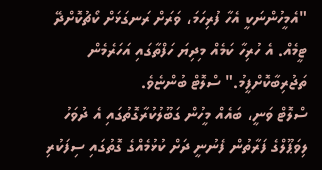"އެމީހުންނަކީ އެހާ ފުރިހަމަ، ވަރަށް ރަނގަޅަށް ކޯޗުކޮށްދޭ ޓީމެއް. އެ ހުރިހާ ކަމެއް މިދިޔަ ހަފްތާގައި އަހަރެމެން ތަޖުރިބާކޮށްފީމު." ސްލޮޓް ބުންޏެވެ.
ސްލޮޓް ވަނީ، ބައެއް މީހުން ގަބޫލުކުރާގޮތުގައި އެ ދުވަހު ލިވަޕޫލްގެ ފަރާތުން ފެނުނީ ދަށް ކުޅުމެއްގެ ގޮތުގައި ސިފަކުރި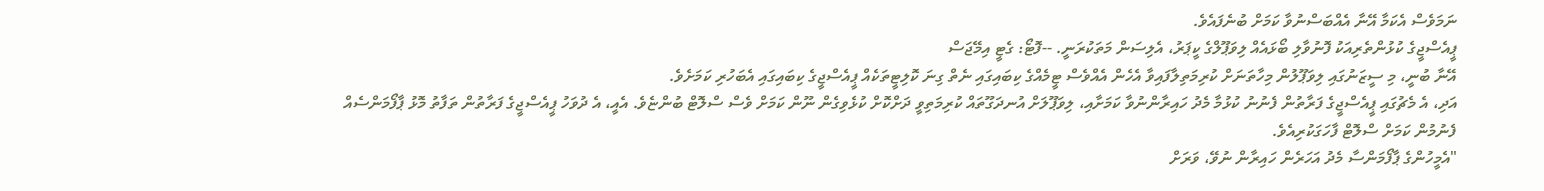ނަމަވެސް އެކަމާ އޭނާ އެއްބަސްނުވާ ކަމަށް ބުނެފައެވެ.
ޕީއެސްޖީގެ ކުޅުންތެރިއަކު ފޮނުވާލި ބޯޅައެއް ލިވަޕޫލްގެ ކީޕަރު، އެލިސަން މަތަކުރަނީ. --ފޮޓޯ: ގެޓީ އިމޭޖަސް
އޭނާ ބުނީ، މި ސީޒަނުގައި ލިވަޕޫލުން މިހާތަނަށް ކުރިމަތިލާފައިވާ އެހެން އެއްވެސް ޓީމެއްގެ ކިބައިގައި ނެތް ގިނަ ކޮލިޓީތަކެއް ޕީއެސްޖީގެ ކިބައިގައި އެބަހުރި ކަމަށެވެ.
އަދި، އެ މެޗުގައި ޕީއެސްޖީގެ ފަރާތުން ފެނުނު ކުޅުމާ މެދު ހައިރާންނުވާ ކަމަށާއި، ލިވަޕޫލަށް އުނދަގޫތައް ކުރިމަތިވީ ދަށްކޮށް ކުޅެވިގެން ނޫން ކަމަށް ވެސް ސްލޮޓް ބުންޏެވެ. އެއީ، އެ ދުވަހު ޕީއެސްޖީގެ ފަރާތުން ތަފާތު މޮޅު ޕާފޯމަންސެއް ފެނުމުން ކަމަށް ސްލޮޓް ފާހަގަކުރިއެވެ.
"އެމީހުންގެ ޕާފޯމަންސާ މެދު އަހަރެން ހައިރާން ނުވޭ، ވަރަށް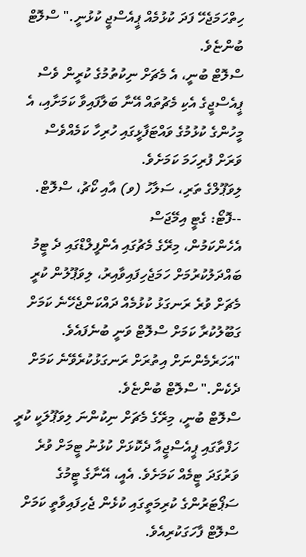ހިތްހަމަޖެހޭ ފަދަ ކުޅުމެއް ޕީއެސްޖީ ކުޅުނީ." ސްލޮޓް ބުންޏެވެ.
ސްލޮޓް ބުނީ، އެ މެޗަށް ނިކުތުމުގެ ކުރީން ވެސް ޕީއެސްޖީގެ އެކި މެޗުތައް އޭނާ ބަލާފައިވާ ކަމަށާއި، އެ މީހުންގެ ކުޅުމުގެ ވައްޓަފާޅީގައި ހުރިހާ ކަމެއްވެސް ވަރަށް ފުރިހަމަ ކަމަށެވެ.
ލިވަޕޫލްގެ ތަރި، ސަލާހު (ވ) އާއި ކޯޗު، ސްލޮޓް. --ފޮޓޯ: ގެޓީ އިމޭޖަސް
އެހެންކަމުން، މިރޭގެ މެޗުގައި އެންފީލްޑްގައި ދެ ޓީމު ބައްދަލުކުރުމަށް ހަމަޖެހިފައިވާއިރު، ލިވަޕޫލުން ކުރީ މެޗަށް ވުރެ ރަނގަޅު ކުޅުމެއް ދައްކަންޖެހޭނެ ކަމަށް ގަބޫލުކުރާ ކަމަށް ސްލޮޓް ވަނީ ބުނެފައެވެ.
"އަހަރެމެންނަށް އިތުރަށް ރަނގަޅުކުރެވޭނެ ކަމަށް ދެކެން." ސްލޮޓް ބުންޏެވެ.
ސްލޮޓް ބުނީ، މިރޭގެ މެޗަށް ނިކުންނަ ލިވަޕޫލަކީ ކުރީ ހަފްތާގައި ޕީއެސްޖީއާ ދެކޮޅަށް ކުޅުނު ޓީމަށް ވުރެ ވަރުގަދަ ޓީމެއް ކަމަށެވެ. އެއީ، އޭނާގެ ޓީމުގެ ސަޕޯޓަރުންގެ ކުރިމަތީގައި ކުޅެން ޖެހިފައިވާތީ ކަމަށް ސްލޮޓް ފާހަގަކުރިއެވެ.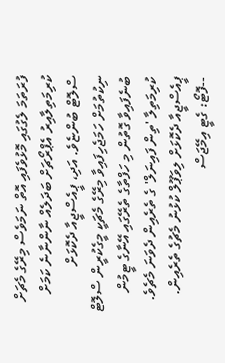ފުރަތަމަ ލެގުގައި މޮޅުވެފައި އޮތް ނަމަވެސް މިރޭގެ މެޗަށް ކުރިމަތިލާއިރު އެޕްރޯޗަށް ބަދަލެއް ނާންނާނެ ކަމަށް ސްލޮޓް ބުންޏެވެ. އަދި، ޕީއެސްޖީއާ ދެކޮޅަށް ނިކުތުމަށް ހަމަޖެހިފައިވާ މިރޭގެ މެޗަކީ މީގެކުރީން ސްލޮޓް ބުނެފައިވާ ގޮތުން މި ހަފްތާގެ ތެރޭގައި އޭނާގެ ޓީމުން ކުރިމަތިލާ 'ތިން ފައިނަލް' ގެ ތެރެއިން ދެވަނަ މެޗެވެ.
ޕީއެސްޖީއާ ދެކޮޅަށް ލިވަޕޫލް ކުޅުނު މެޗުގެ ތެރެއިން. --ފޮޓޯ: ގެޓީ އިމޭޖަސް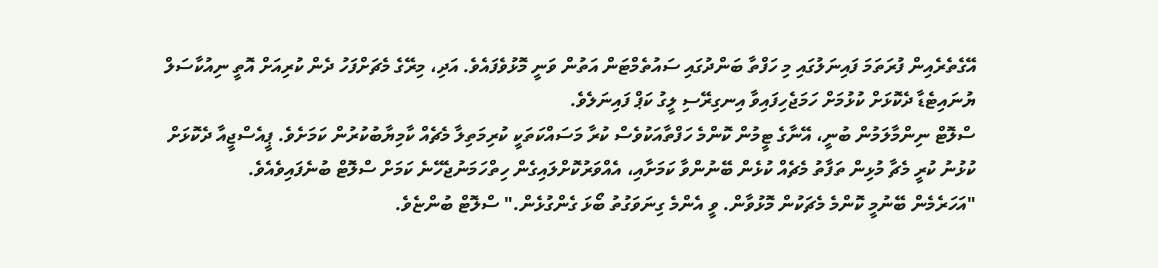އޭގެތެރެއިން ފުރަތަމަ ފައިނަލުގައި މި ހަފްތާ ބަންދުގައި ސައުތެމްޓަން އަތުން ވަނީ މޮޅުވެފައެވެ. އަދި، މިރޭގެ މެޗަށްފަހު ދެން ކުރިއަށް އޮތީ ނިއުކާސަލް ޔުނައިޓެޑާ ދެކޮޅަށް ކުޅުމަށް ހަމަޖެހިފައިވާ އިނގިރޭސި ލީގު ކަޕް ފައިނަލެވެ.
ސްލޮޓް ނިންމާލަމުން ބުނީ، އޭނާގެ ޓީމުން ކޮންމެ ހަފްތާއަކުވެސް ކުރާ މަސައްކަތަކީ ކުރިމަތިލާ މެޗެއް ކާމިޔާބުކުރުން ކަމަށެވެ. ޕީއެސްޖީއާ ދެކޮޅަށް ކުޅުނު ކުރީ މެޗާ މުޅިން ތަފާތު މެޗެއް ކުޅެން ބޭނުންވާ ކަމަށާއި، އެއްވަރުކޮށްލައިގެން ހިތްހަމަނުޖެހޭނެ ކަމަށް ސްލޮޓް ބުނެފައިވެއެވެ.
"އަހަރެމެން ބޭނުމީ ކޮންމެ މެޗަކުން މޮޅުވާން. ވީ އެންމެ ގިނަވަގުތު ބޯޅަ ގެންގުޅެން." ސްލޮޓް ބުންޏެވެ.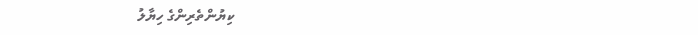ކިޔުންތެރިންގެ ހިޔާލު